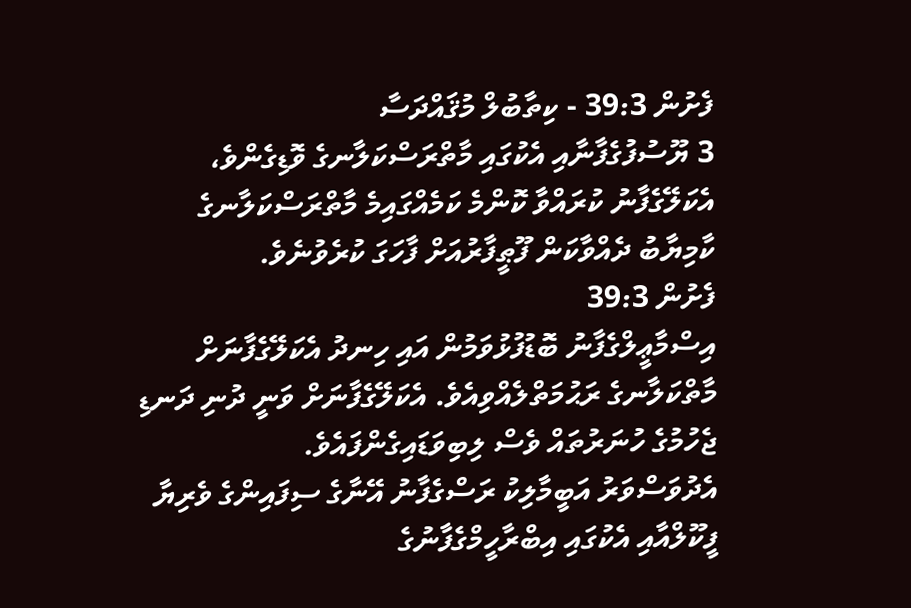ފެށުން 39:3 - ކިތާބުލް މުޤައްދަސާ
3 ޔޫސުފުގެފާނާއި އެކުގައި މާތްރަސްކަލާނގެ ވޮޑިގެންވެ، އެކަލޭގެފާނު ކުރައްވާ ކޮންމެ ކަމެއްގައިމެ މާތްރަސްކަލާނގެ ކާމިޔާބު ދެއްވާކަން ފޫޠީފާރުއަށް ފާހަގަ ކުރެވުނެވެ.
ފެށުން 39:3
އިސްމާޢީލްގެފާނު ބޮޑުފުޅުވަމުން އައި ހިނދު އެކަލޭގެފާނަށް މާތްކަލާނގެ ރަޙުމަތްލެއްވިއެވެ. އެކަލޭގެފާނަށް ވަނީ ދުނި ދަނޑި ޖެހުމުގެ ހުނަރުތައް ވެސް ލިބިވަޑައިގެންފައެވެ.
އެދުވަސްވަރު އަބީމާލިކު ރަސްގެފާނު އޭނާގެ ސިފައިންގެ ވެރިޔާ ފީކޫލްއާއި އެކުގައި އިބްރާހީމްގެފާނުގެ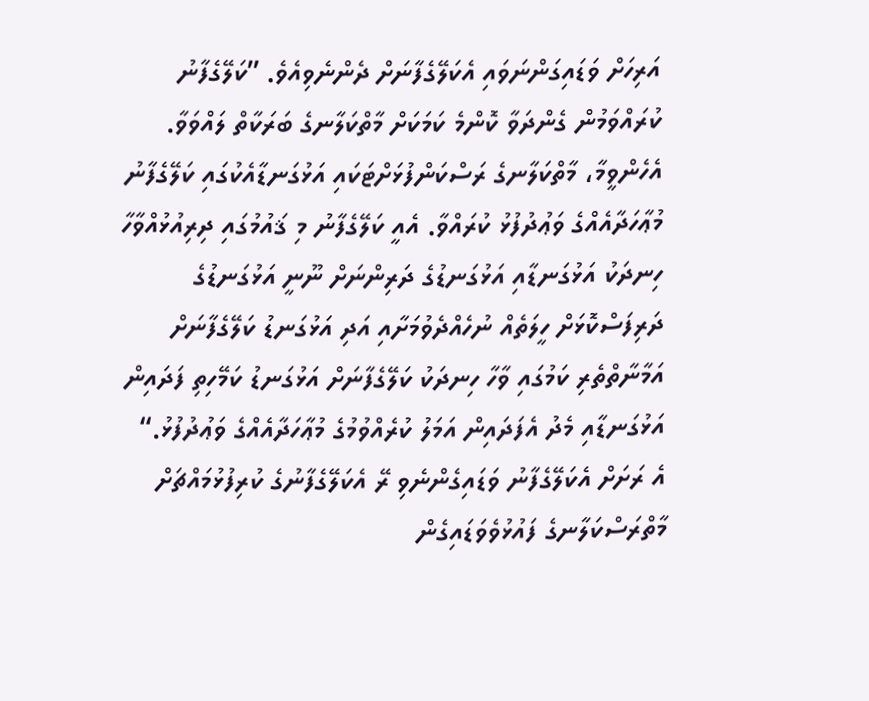އަރިހަށް ވަޑައިގަންނަވައި އެކަލޭގެފާނަށް ދެންނެވިއެވެ. ”ކަލޭގެފާނު ކުރައްވަމުން ގެންދަވާ ކޮންމެ ކަމަކަށް މާތްކަލާނގެ ބަރަކާތް ލައްވަވާ.
އެހެންވީމާ، މާތްކަލާނގެ ރަސްކަންފުޅަށްޓަކައި އަޅުގަނޑާއެކުގައި ކަލޭގެފާނު މުޢާހަދާއެއްގެ ވަޢުދުފުޅު ކުރައްވާ. އެއީ ކަލޭގެފާނު މި ޤައުމުގައި ދިރިއުޅުއްވާހާ ހިނދަކު އަޅުގަނޑާއި އަޅުގަނޑުގެ ދަރިންނަށް ނޫނީ އަޅުގަނޑުގެ ދަރިފަސްކޮޅަށް ހީލަތެއް ނުހެއްދެވުމަށާއި އަދި އަޅުގަނޑު ކަލޭގެފާނަށް އަމާނާތްތެރި ކަމުގައި ވާހާ ހިނދަކު ކަލޭގެފާނަށް އަޅުގަނޑު ކަމޭހިތި ފަދައިން އަޅުގަނޑާއި މެދު އެފަދައިން އަމަލު ކުރެއްވުމުގެ މުޢާހަދާއެއްގެ ވަޢުދުފުޅު.“
އެ ރަށަށް އެކަލޭގެފާނު ވަޑައިގެންނެވި ރޭ އެކަލޭގެފާނުގެ ކުރިފުޅުމައްޗަށް މާތްރަސްކަލާނގެ ފައުޅުވެވަޑައިގެން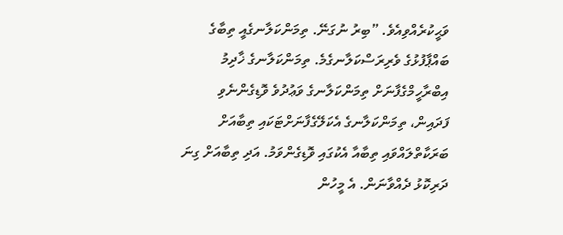ވަޙީކުރެއްވިއެވެ. ”ބިރު ނުގަނޭ. ތިމަންކަލާނގެއީ ތިބާގެ ބައްޕާފުޅުގެ ވެރިރަސްކަލާނގެމެ. ތިމަންކަލާނގެ ޚާދިމު އިބްރާހީމްގެފާނަށް ތިމަންކަލާނގެ ވަޢުދުވެ ވޮޑިގެންނެވި ފަދައިން، ތިމަންކަލާނގެ އެކަލޭގެފާނަށްޓަކައި ތިބާއަށް ބަރަކާތްލައްވައި ތިބާއާ އެކުގައި ވޮޑިގެންވަމު. އަދި ތިބާއަށް ގިނަ ދަރިކޮޅު ދެއްވާނަން. އެ މީހުން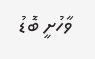ވާހުށީ ބޮޑު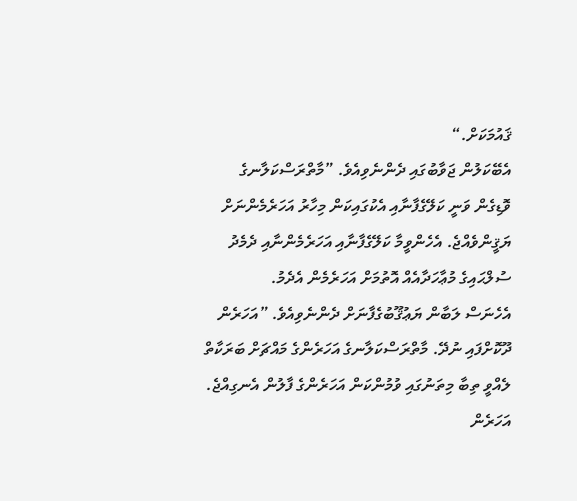ޤައުމަކަށް.“
އެބޭކަލުން ޖަވާބުގައި ދެންނެވިއެވެ. ”މާތްރަސްކަލާނގެ ވޮޑިގެން ވަނީ ކަލޭގެފާނާއި އެކުގައިކަން މިހާރު އަހަރެމެންނަށް ޔަޤީންވެއްޖެ. އެހެންވީމާ ކަލޭގެފާނާއި އަހަރެމެންނާއި ދެމެދު ސުލްޙައިގެ މުޢާހަދާއެއް އޮތުމަށް އަހަރެމެން އެދެމު.
އެހެނަސް ލަބާން ޔަޢުޤޫބުގެފާނަށް ދެންނެވިއެވެ. ”އަހަރެން ދޫކޮށްފައި ނުދޭ. މާތްރަސްކަލާނގެ އަހަރެންގެ މައްޗަށް ބަރަކާތް ލެއްވީ ތިބާ މިތަނުގައި ވުމުންކަން އަހަރެންގެ ފާލުން އެނގިއްޖެ.
އަހަރެން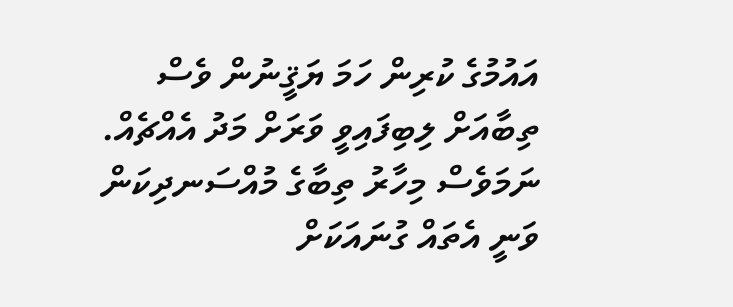އައުމުގެ ކުރިން ހަމަ ޔަޤީނުން ވެސް ތިބާއަށް ލިބިފައިވީ ވަރަށް މަދު އެއްޗެއް. ނަމަވެސް މިހާރު ތިބާގެ މުއްސަނދިކަން ވަނީ އެތައް ގުނައަކަށް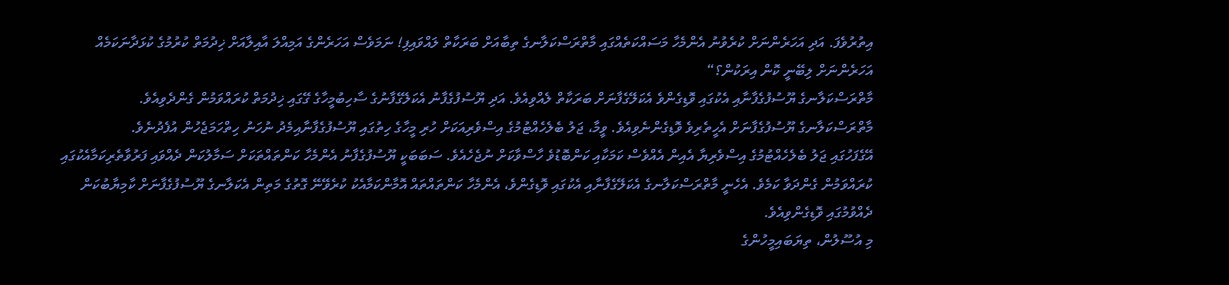އިތުރުވެފަ. އަދި އަހަރެންނަށް ކުރެވުނު އެންމެހާ މަސައްކަތެއްގައި މާތްރަސްކަލާނގެ ތިބާއަށް ބަރަކާތް ލައްވައިފި! ނަމަވެސް އަހަރެންގެ އަމިއްލަ އާއިލާއަށް ޚިދުމަތް ކުރުމުގެ ކުޅަދާނަކަމެއް އަހަރެންނަށް ލިބޭނީ ކޮން އިރަކުން؟“
މާތްރަސްކަލާނގެ ޔޫސުފުގެފާނާއި އެކުގައި ވޮޑިގެންވެ އެކަލޭގެފާނަށް ބަރަކާތް ލެއްވިއެވެ. އަދި ޔޫސުފުގެފާނު އެކަލޭގެފާނުގެ ސާހިބުމީހާގެ ގޭގައި ޚިދުމަތް ކުރައްވަމުން ގެންދެވިއެވެ.
މާތްރަސްކަލާނގެ ޔޫސުފުގެފާނަށް އެހީތެރިވެ ވޮޑިގެންނެވިއެވެ. ވީމާ، ޖަލު ބެލެހެއްޓުމުގެ އިސްވެރިއަކަށް ހުރި މީހާގެ ހިތުގައި ޔޫސުފުގެފާނާއިމެދު ނުހަނު ހިތްހަމަޖެހުން އުފެދުނެވެ.
އޭގެފަހުގައި ޖަލު ބެލެހެއްޓުމުގެ އިސްވެރިޔާ އެއިން އެއްވެސް ކަމަކާއި ކަންބޮޑުވެ ހާސްވާކަށް ނުޖެހެއެވެ. ސަބަބަކީ ޔޫސުފުގެފާނު އެންމެހާ ކަންތައްތަކަށް ސަމާލުކަން ދެއްވައި ފަރުވާތެރިކަމާއެކުގައި ކުރައްވަމުން ގެންދަވާ ކަމެވެ. އެހެނީ މާތްރަސްކަލާނގެ އެކަލޭގެފާނާއި އެކުގައި ވޮޑިގެންވެ، އެންމެހާ ކަންތައްތައް އޮމާންކަމާއެކު ކުރެވޭނޭ ގޮތުގެ މަތިން އެކަލާނގެ ޔޫސުފުގެފާނަށް ކާމިޔާބުކަން ދެއްވުމުގައި ވޮޑިގެންވިއެވެ.
މި އުސޫލުން، ތިޔަބައިމީހުންގެ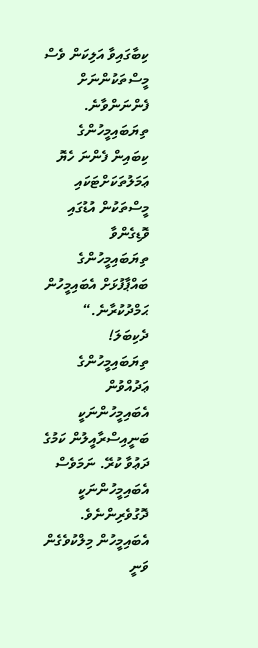ކިބާގައިވާ އަލިކަން ވެސް މީސްތަކުންނަށް ފެންނަންވާނެ. ތިޔަބައިމީހުންގެ ކިބައިން ފެންނަ ހެޔޮ ޢަމަލުތަކަށްޓަކައި މީސްތަކުން އުޑުގައި ވޮޑިގެންވާ ތިޔަބައިމީހުންގެ ބައްޕާފުޅަށް އެބައިމީހުން ޙަމްދުކުރާނެ.“
ދެކިބަލަ! ތިޔަބައިމީހުންގެ ޢަދުއްވުން އެބައިމީހުންނަކީ ބަނީއިސްރާއީލުން ކަމުގެ ދަޢުވާ ކުރޭ. ނަމަވެސް އެބައިމީހުންނަކީ ދޮގުވެރިންނެވެ. އެބައިމީހުން މިލްކުވެގެން ވަނީ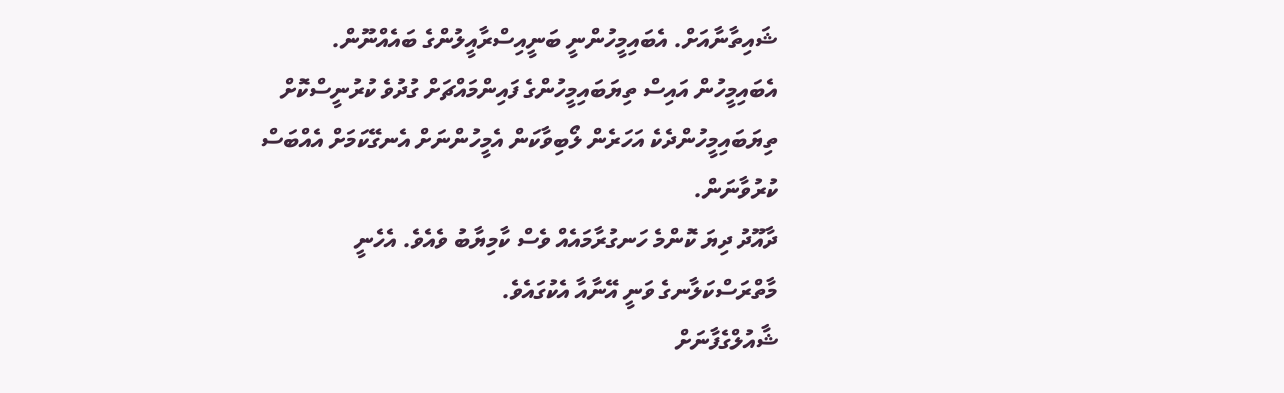ޝައިތާނާއަށް. އެބައިމީހުންނީ ބަނީއިސްރާއީލުންގެ ބައެއްނޫން. އެބައިމީހުން އައިސް ތިޔަބައިމީހުންގެ ފައިންމައްޗަށް ގުދުވެ ކުރުނީސްކޮށް ތިޔަބައިމީހުންދެކެ އަހަރެން ލޯބިވާކަން އެމީހުންނަށް އެނގޭކަމަށް އެއްބަސް ކުރުވާނަން.
ދާއޫދު ދިޔަ ކޮންމެ ހަނގުރާމައެއް ވެސް ކާމިޔާބު ވެއެވެ. އެހެނީ މާތްރަސްކަލާނގެ ވަނީ އޭނާއާ އެކުގައެވެ.
ޝާއުލްގެފާނަށް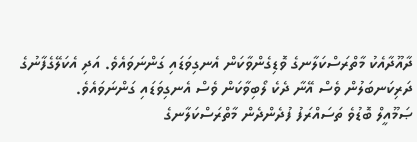ދާއޫދާއެކު މާތްރަސްކަލާނގެ ވޮޑިގެންވާކަން އެނގިވަޑައި ގަންނަވައެވެ. އަދި އެކަލޭގެފާނުގެ ދަރިކަނބަލުން ވެސް އޭނާ ދެކެ ލޯބިވާކަން ވެސް އެނގިވަޑައި ގަންނަވައެވެ.
ޞަމޫއީލް ބޮޑުވެ ތަސައްރަފު ފުދެންދެން މާތްރަސްކަލާނގެ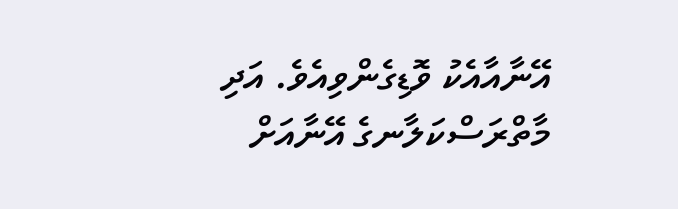އޭނާއާއެކު ވޮޑިގެންވިއެވެ. އަދި މާތްރަސްކަލާނގެ އޭނާއަށް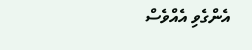އެންގެވި އެއްވެސް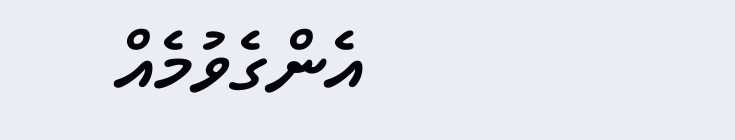އެންގެވުމެއް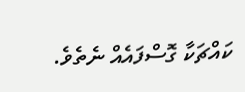ކައްޗަކާ ގޮސްފައެއް ނެތެވެ.